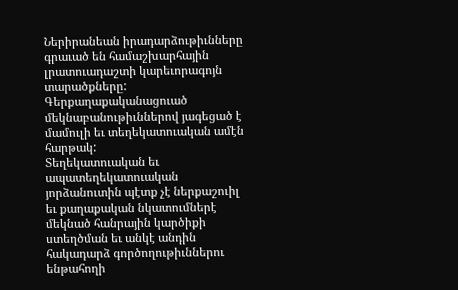Ներիրանեան իրադարձութիւնները գրաւած են համաշխարհային լրատուադաշտի կարեւորագոյն տարածքները: Գերքաղաքականացուած մեկնաբանութիւններով յագեցած է մամուլի եւ տեղեկատուական ամէն հարթակ:
Տեղեկատուական եւ ապատեղեկատուական յորձանուտին պէտք չէ ներքաշուիլ եւ քաղաքական նկատումներէ մեկնած հանրային կարծիքի ստեղծման եւ անկէ անդին հակադարձ գործողութիւններու ենթահողի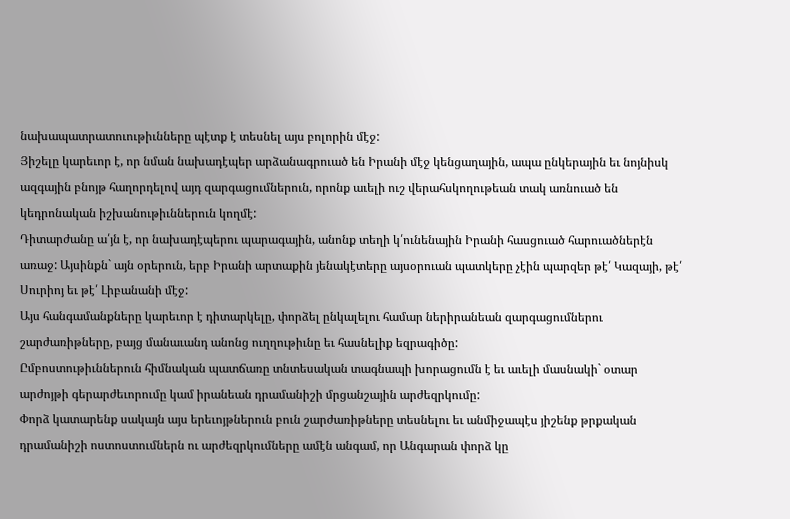նախապատրատուութիւնները պէտք է տեսնել այս բոլորին մէջ:
Յիշելը կարեւոր է, որ նման նախադէպեր արձանագրուած են Իրանի մէջ կենցաղային, ապա ընկերային եւ նոյնիսկ ազգային բնոյթ հաղորդելով այդ զարգացումներուն, որոնք աւելի ուշ վերահսկողութեան տակ առնուած են կեդրոնական իշխանութիւններուն կողմէ:
Դիտարժանը ա՛յն է, որ նախադէպերու պարագային, անոնք տեղի կ՛ունենային Իրանի հասցուած հարուածներէն առաջ: Այսինքն` այն օրերուն, երբ Իրանի արտաքին յենակէտերը այսօրուան պատկերը չէին պարզեր թէ՛ Կազայի, թէ՛ Սուրիոյ եւ թէ՛ Լիբանանի մէջ:
Այս հանգամանքները կարեւոր է դիտարկելը, փորձել ընկալելու համար ներիրանեան զարգացումներու շարժառիթները, բայց մանաւանդ անոնց ուղղութիւնը եւ հասնելիք եզրագիծը:
Ըմբոստութիւններուն հիմնական պատճառը տնտեսական տագնապի խորացումն է եւ աւելի մասնակի` օտար արժոյթի գերարժեւորումը կամ իրանեան դրամանիշի մրցանշային արժեզրկումը:
Փորձ կատարենք սակայն այս երեւոյթներուն բուն շարժառիթները տեսնելու եւ անմիջապէս յիշենք թրքական դրամանիշի ոստոստումներն ու արժեզրկումները ամէն անգամ, որ Անգարան փորձ կը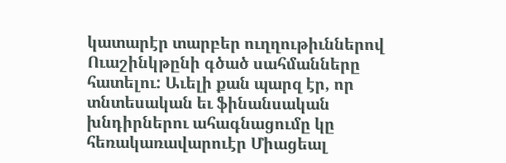կատարէր տարբեր ուղղութիւններով Ուաշինկթընի գծած սահմանները հատելու: Աւելի քան պարզ էր, որ տնտեսական եւ ֆինանսական խնդիրներու ահագնացումը կը հեռակառավարուէր Միացեալ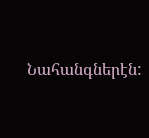Նահանգներէն: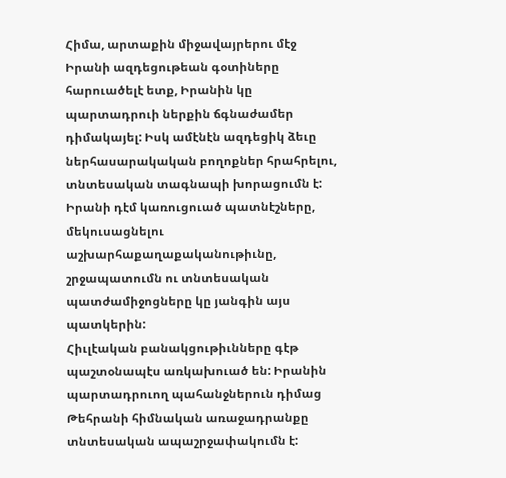Հիմա, արտաքին միջավայրերու մէջ Իրանի ազդեցութեան գօտիները հարուածելէ ետք, Իրանին կը պարտադրուի ներքին ճգնաժամեր դիմակայել: Իսկ ամէնէն ազդեցիկ ձեւը ներհասարակական բողոքներ հրահրելու, տնտեսական տագնապի խորացումն է: Իրանի դէմ կառուցուած պատնէշները, մեկուսացնելու աշխարհաքաղաքականութիւնը, շրջապատումն ու տնտեսական պատժամիջոցները կը յանգին այս պատկերին:
Հիւլէական բանակցութիւնները գէթ պաշտօնապէս առկախուած են: Իրանին պարտադրուող պահանջներուն դիմաց Թեհրանի հիմնական առաջադրանքը տնտեսական ապաշրջափակումն է: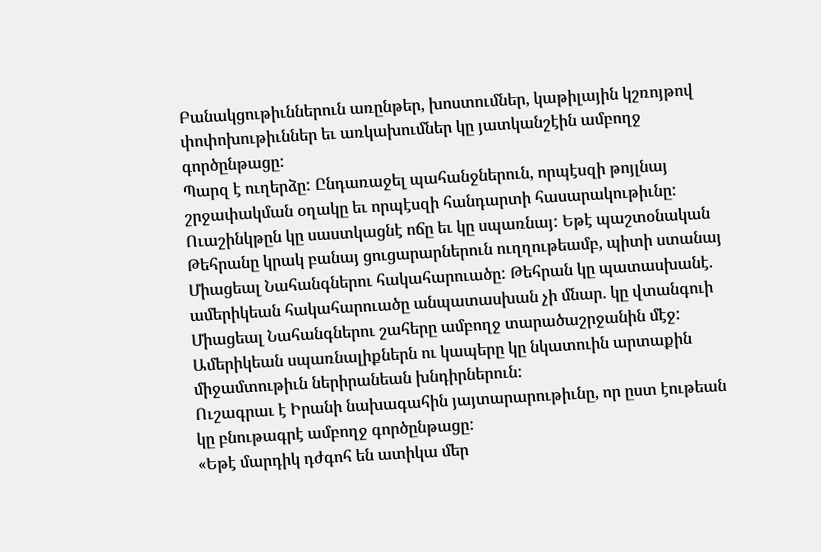Բանակցութիւններուն առընթեր, խոստումներ, կաթիլային կշռոյթով փոփոխութիւններ եւ առկախումներ կը յատկանշէին ամբողջ գործընթացը:
Պարզ է ուղերձը: Ընդառաջել պահանջներուն, որպէսզի թոյլնայ շրջափակման օղակը եւ որպէսզի հանդարտի հասարակութիւնը:
Ուաշինկթըն կը սաստկացնէ ոճը եւ կը սպառնայ: Եթէ պաշտօնական Թեհրանը կրակ բանայ ցուցարարներուն ուղղութեամբ, պիտի ստանայ Միացեալ Նահանգներու հակահարուածը: Թեհրան կը պատասխանէ. ամերիկեան հակահարուածը անպատասխան չի մնար. կը վտանգուի Միացեալ Նահանգներու շահերը ամբողջ տարածաշրջանին մէջ: Ամերիկեան սպառնալիքներն ու կապերը կը նկատուին արտաքին միջամտութիւն ներիրանեան խնդիրներուն:
Ուշագրաւ է Իրանի նախագահին յայտարարութիւնը, որ ըստ էութեան կը բնութագրէ ամբողջ գործընթացը:
«Եթէ մարդիկ դժգոհ են ատիկա մեր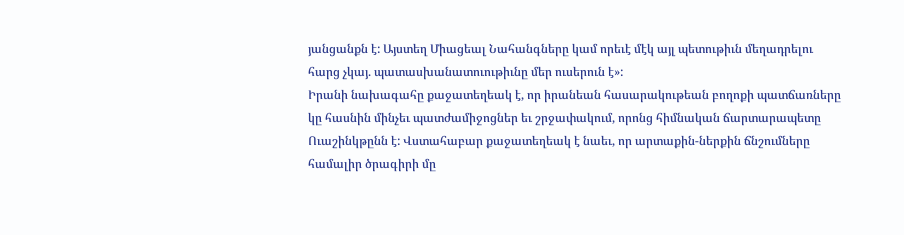յանցանքն է: Այստեղ Միացեալ Նահանգները կամ որեւէ մէկ այլ պետութիւն մեղադրելու հարց չկայ. պատասխանատուութիւնը մեր ուսերուն է»:
Իրանի նախագահը քաջատեղեակ է, որ իրանեան հասարակութեան բողոքի պատճառները կը հասնին մինչեւ պատժամիջոցներ եւ շրջափակում, որոնց հիմնական ճարտարապետը Ուաշինկթընն է: Վստահաբար քաջատեղեակ է նաեւ, որ արտաքին-ներքին ճնշումները համալիր ծրագիրի մը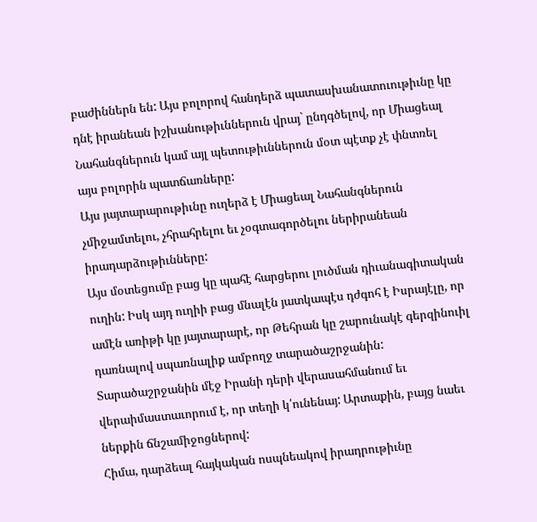բաժիններն են: Այս բոլորով հանդերձ պատասխանատուութիւնը կը դնէ իրանեան իշխանութիւններուն վրայ` ընդգծելով, որ Միացեալ Նահանգներուն կամ այլ պետութիւններուն մօտ պէտք չէ փնտռել այս բոլորին պատճառները:
Այս յայտարարութիւնը ուղերձ է Միացեալ Նահանգներուն չմիջամտելու, չհրահրելու եւ չօգտագործելու ներիրանեան իրադարձութիւնները:
Այս մօտեցումը բաց կը պահէ հարցերու լուծման դիւանագիտական ուղին: Իսկ այդ ուղիի բաց մնալէն յատկապէս դժգոհ է Իսրայէլը, որ ամէն առիթի կը յայտարարէ, որ Թեհրան կը շարունակէ գերզինուիլ դառնալով սպառնալիք ամբողջ տարածաշրջանին:
Տարածաշրջանին մէջ Իրանի դերի վերասահմանում եւ վերաիմաստաւորում է, որ տեղի կ՛ունենայ: Արտաքին, բայց նաեւ ներքին ճնշամիջոցներով:
Հիմա, դարձեալ հայկական ոսպնեակով իրադրութիւնը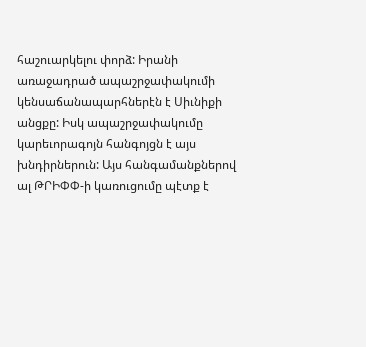հաշուարկելու փորձ: Իրանի առաջադրած ապաշրջափակումի կենսաճանապարհներէն է Սիւնիքի անցքը: Իսկ ապաշրջափակումը կարեւորագոյն հանգոյցն է այս խնդիրներուն: Այս հանգամանքներով ալ ԹՐԻՓՓ-ի կառուցումը պէտք է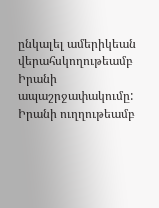ընկալել ամերիկեան վերահսկողութեամբ Իրանի ապաշրջափակումը:
Իրանի ուղղութեամբ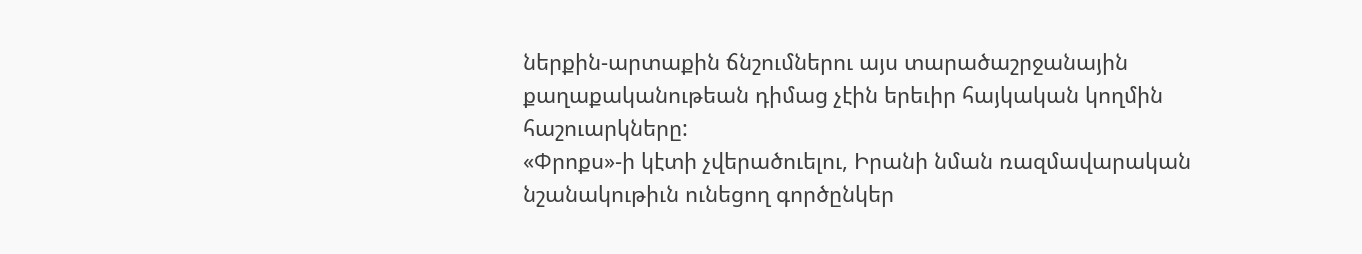ներքին-արտաքին ճնշումներու այս տարածաշրջանային քաղաքականութեան դիմաց չէին երեւիր հայկական կողմին հաշուարկները:
«Փրոքս»-ի կէտի չվերածուելու, Իրանի նման ռազմավարական նշանակութիւն ունեցող գործընկեր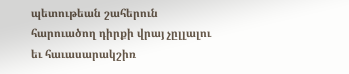պետութեան շահերուն հարուածող դիրքի վրայ չըլլալու եւ հաւասարակշիռ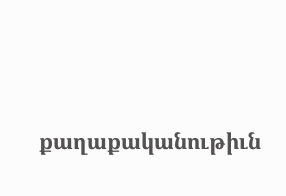քաղաքականութիւն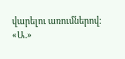վարելու առումներով:
«Ա.»